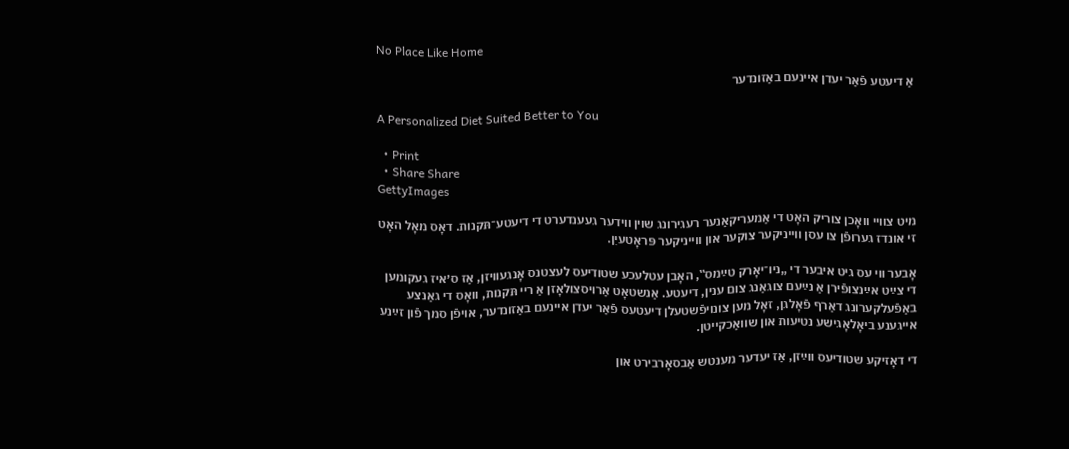No Place Like Home

אַ דיעטע פֿאַר יעדן איינעם באַזונדער

A Personalized Diet Suited Better to You

  • Print
  • Share Share
GettyImages

מיט צוויי וואָכן צוריק האָט די אַמעריקאַנער רעגירונג שוין ווידער געענדערט די דיעטע־תּקנות. דאָס מאָל האָט זי אונדז גערופֿן צו עסן ווייניקער צוקער און ווייניקער פּראָטעיִן.

אָבער ווי עס גיט איבער די „ניו־יאָרק טײַמס‟, האָבן עטלעכע שטודיעס לעצטנס אָנגעוויזן, אַז ס׳איז געקומען די צײַט אײַנצופֿירן אַ נײַעם צוגאַנג צום ענין, דיעטע. אַנשטאָט אַרויסצולאָזן אַ ריי תּקנות, וואָס די גאַנצע באַפֿעלקערונג דאַרף פֿאָלגן, זאָל מען צונויפֿשטעלן דיעטעס פֿאַר יעדן איינעם באַזונדער, אויפֿן סמך פֿון זײַנע אייגענע ביאָלאָגישע נטיעות און שוואַכקייטן.

די דאָזיקע שטודיעס ווײַזן, אַז יעדער מענטש אַבסאָרבירט און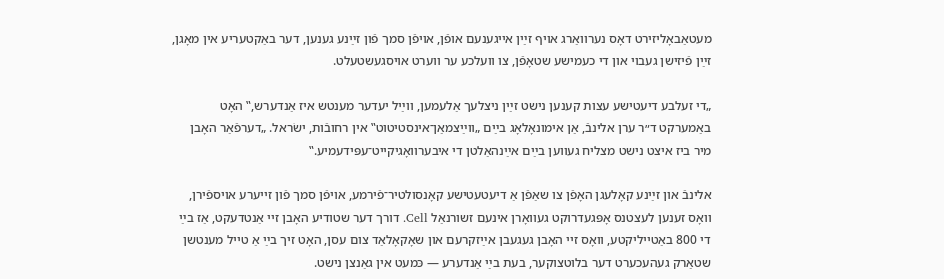מעטאַבאָליזירט דאָס נערוואַרג אויף זײַן אייגענעם אופֿן, אויפֿן סמך פֿון זײַנע גענען, דער באַקטעריע אין מאָגן, זײַן פֿיזישן געבוי און די כעמישע שטאָפֿן, צו וועלכע ער ווערט אויסגעשטעלט.

„די זעלבע דיעטישע עצות קענען נישט זײַן ניצלעך אַלעמען, ווײַל יעדער מענטש איז אַנדערש,‟ האָט באַמערקט ד״ר ערן אלינבֿ, אַן אימונאָלאָג בײַם „ווײַצמאַן־אינסטיטוט‟ אין רחובֿות, ישׂראל. „דערפֿאַר האָבן מיר ביז איצט נישט מצליח געווען בײַם אײַנהאַלטן די איבערוואָגיקייט־עפּידעמיע.‟

אלינבֿ און זײַנע קאָלעגן האָפֿן צו שאַפֿן אַ דיעטעטישע קאָנסולטיר־פֿירמע, אויפֿן סמך פֿון זייערע אויספֿירן, וואָס זענען לעצטנס אָפּגעדרוקט געוואָרן אינעם זשורנאַל Cell. דורך דער שטודיע האָבן זיי אַנטדעקט, אַז בײַ די 800 באַטייליקטע, וואָס זיי האָבן געגעבן אײַזקרעם און שאָקאָלאַד צום עסן, האָט זיך בײַ אַ טייל מענטשן שטאַרק געהעכערט דער בלוטצוקער, בעת בײַ אַנדערע — כּמעט אין גאַנצן נישט.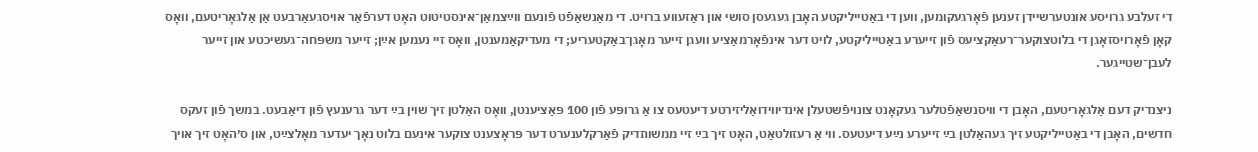די זעלבע גרויסע אונטערשיידן זענען פֿאָרגעקומען, ווען די באַטייליקטע האָבן געגעסן סושי און ראַזעווע ברויט. די מאַנשאַפֿט פֿונעם ווײַצמאַן־אינסטיטוט האָט דערפֿאַר אויסגעאַרבעט אַן אַלגאָריטעם, וואָס קאָן פֿאָרויסזאָגן די בלוטצוקער־רעאַקציעס פֿון זייערע באַטייליקטע, לויט דער אינפֿאָרמאַציע וועגן זייער מאָגן־באַקטעריע; די מעדיקאַמענטן, וואָס זיי נעמען אײַן; זייער משפּחה־געשיכטע און זייער לעבן־שטייגער.

ניצנדיק דעם אַלגאָריטעם, האָבן די וויסנשאַפֿטלער געקאָנט צונויפֿשטעלן אינדיווידואַליזירטע דיעטעס צו אַ גרופּע פֿון 100 פּאַציענטן, וואָס האַלטן זיך שוין בײַ דער גרענעץ פֿון דיאַבעט. במשך פֿון זעקס חדשים, האָבן די באַטייליקטע זיך געהאַלטן בײַ זייערע נײַע דיעטעס. ווי אַ רעזולטאַט, האָט זיך בײַ זיי ממשותדיק פֿאַרקלענערט דער פּראָצענט צוקער אינעם בלוט נאָך יעדער מאָלצײַט, און ס׳האָט זיך אויך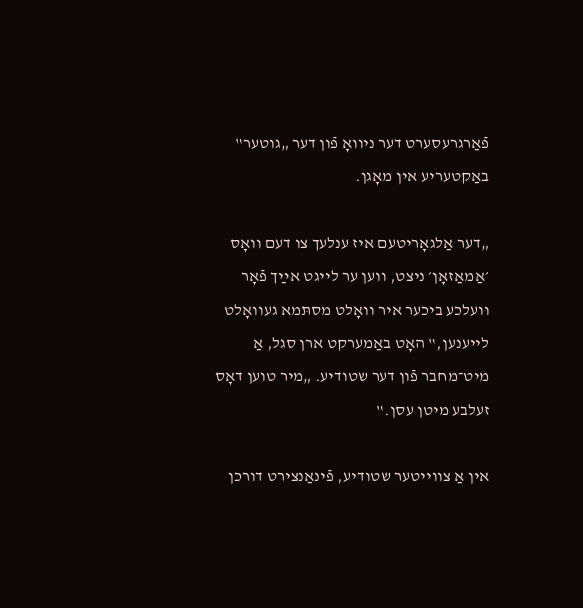פֿאַרגרעסערט דער ניוואָ פֿון דער „גוטער‟ באַקטעריע אין מאָגן.

„דער אַלגאָריטעם איז ענלעך צו דעם וואָס ׳אַמאַזאָן׳ ניצט, ווען ער לייגט אײַך פֿאָר וועלכע ביכער איר וואָלט מסתּמא געוואָלט לייענען,‟ האָט באַמערקט ארן סגל, אַ מיט־מחבר פֿון דער שטודיע. „מיר טוען דאָס זעלבע מיטן עסן.‟

אין אַ צווייטער שטודיע, פֿינאַנצירט דורכן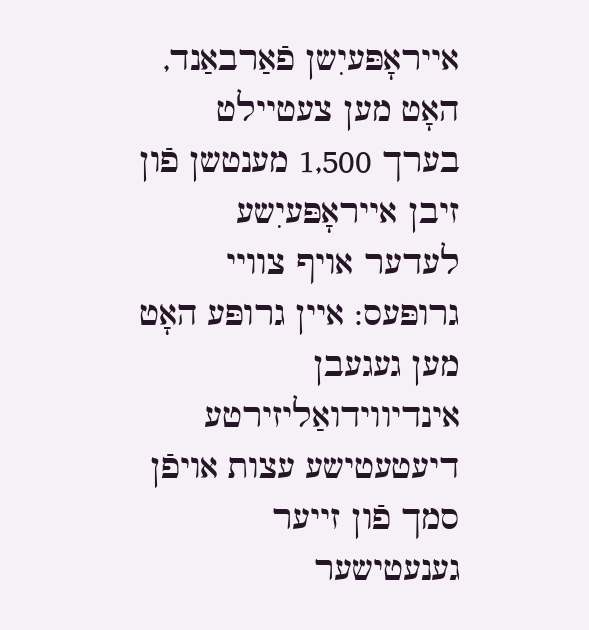אייראָפּעיִשן פֿאַרבאַנד, האָט מען צעטיילט בערך 1,500 מענטשן פֿון זיבן אייראָפּעיִשע לעדער אויף צוויי גרופּעס: איין גרופּע האָט מען געגעבן אינדיווידואַליזירטע דיעטעטישע עצות אויפֿן סמך פֿון זייער גענעטישער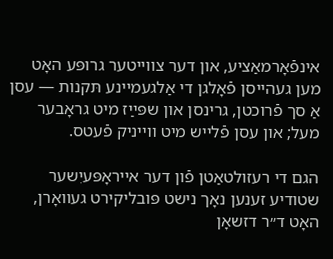אינפֿאָרמאַציע, און דער צווייטער גרופּע האָט מען געהייסן פֿאָלגן די אַלגעמיינע תּקנות — עסן אַ סך פֿרוכטן, גרינסן און שפּײַז מיט גראָבער מעל; און עסן פֿלייש מיט ווייניק פֿעטס.

הגם די רעזולטאַטן פֿון דער אייראָפּעיִשער שטודיע זענען נאָך נישט פּובליקירט געוואָרן, האָט ד״ר דזשאָן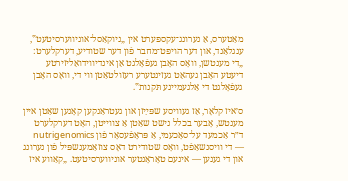מאַטערס, אַ נערונג־עקספּערט אין „ניוקאַסל־אוניווערסיטעט‟, ענגלאַנד, און דער הויפּט־מחבר פֿון דער שטודיע, דערקלערט: „די מענטשן, וואָס האָבן געפֿאָלגט אַן אינדיווידואַליזירטע דיעטע האָבן געהאַט געזינטערע רעזולטאַטן ווי די, וואָס האָבן געפֿאָלגט די אַלגעמיינע תּקנות‟.

ס׳איז קלאָר, אַז געוויסע שפּײַזן און געטראַנקען קאָנען שאַטן איין מענטש, אָבער בכלל נישט שאַטן אַ צווייטן, האָט דערקלערט ד״ר אַכמעד על־סאָכעמי, אַ פּראָפֿעסאָר פֿון nutrigenomics — די וויסנשאַפֿט, וואָס שטודירט דאָס צוזאַמענשפּיל פֿון נערונג און די גענען — אינעם טאָראָנטער אוניווערסיטעט. „קאַווע איז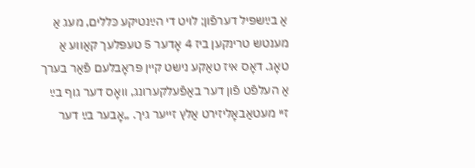אַ בײַשפּיל דערפֿון; לויט די הײַנטיקע כּללים, מעג אַ מענטש טרינקען ביז 4 אָדער 5 טעפּלעך קאַווע אַ טאָג. דאָס איז טאַקע נישט קיין פּראָבלעם פֿאַר בערך אַ העלפֿט פֿון דער באַפֿעלקערונג, וואָס דער גוף בײַ זיי מעטאַבאָליזירט אַלץ זייער גיך. „אָבער בײַ דער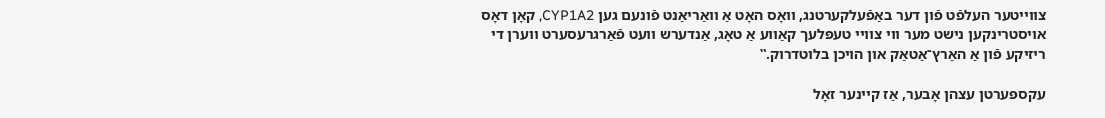צווייטער העלפֿט פֿון דער באַפֿעלקערטנג, וואָס האָט אַ וואַריאַנט פֿונעם גען CYP1A2, קאָן דאָס אויסטרינקען נישט מער ווי צוויי טעפּלעך קאַווע אַ טאָג, אַנדערש וועט פֿאַרגרעסערט ווערן די ריזיקע פֿון אַ האַרץ־אַטאַק און הויכן בלוטדרוק.‟

עקספּערטן עצהן אָבער, אַז קיינער זאָל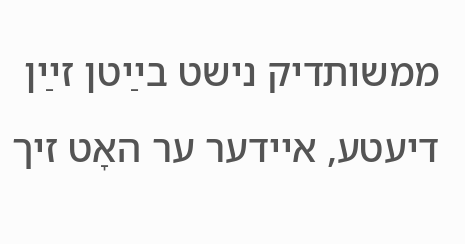ממשותדיק נישט בײַטן זײַן דיעטע, איידער ער האָט זיך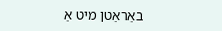באַראַטן מיט אַ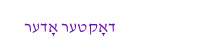דאָקטער אָדער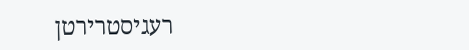רעגיסטרירטן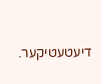דיעטעטיקער.